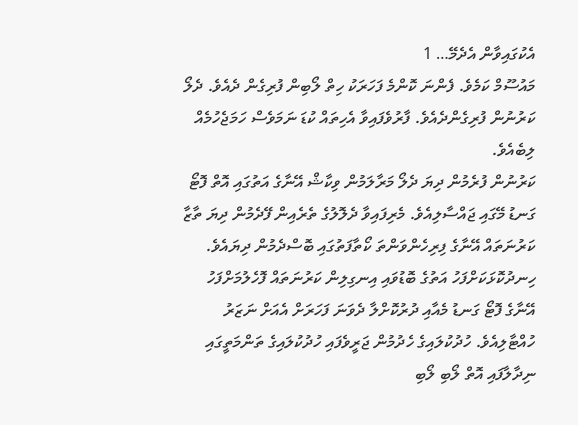އެކުގައިވާން އެދެމޭ… 1
މައުސޫމް ކަމެވެ. ފެންނަ ކޮންމެ ފަހަރަކު ހިތް ލޯބިން ފުރިގެން ދެއެވެ. ދެލޯ ކަރުނުން ފުރިގެންދެއެވެ. ފާރުވެފައިވާ އެހިތައް ކުޑަ ނަމަވެސް ހަމަޖެހުމެއް ލިބެއެވެ.
ކަރުނުން ފުރެމުން ދިޔަ ދެލޯ މަރާލަމުން ވިކާޝް އޭނާގެ އަތުގައި އޮތް ފޮޓޯ ގަނޑު މޭގައި ޖައްސާލިއެވެ. މެރިފައިވާ ދެލޮލުގެ ތެރެއިން ފޭދެމުން ދިޔަ ތާޒާ ކަރުނަތައް އޭނާގެ ފިރިހެންވަންތަ ކޯތާފަތުގައި ބޮސްދެމުން ދިޔައެވެ. ހިނދުކޮޅަކަށްފަހު އަތުގެ ބޮޑުވައި އިނގިލިން ކަރުނަތައް ފޮހެލުމަށްފަހު އޭނާގެ ފޮޓޯ ގަނޑު މެއާއި ދުރުކޮށްލާ ދެވަނަ ފަހަރަށް އެއަށް ނަޒަރު ހުއްޓާލިއެވެ. ހުދުކުލައިގެ ހެދުމުން ޖަރީވެފައި ހުދުކުލައިގެ ތަންމަތީގައި ނިދާލާފައި އޮތް ލޯބި ލޯބި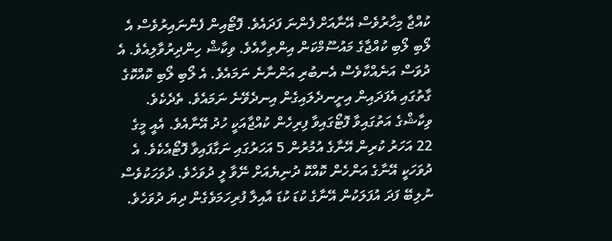ކުއްޖާ މިހާރުވެސް އޭނާއަށް ފެންނަ ފަދައެވެ. ފޮޓޯއިން ފެންނައިރުވެސް އެ ލޯބި ލޯބި ކުއްޖާގެ މައުސޫމްކަން އިންތިހާއެވެ. ވިކާޝް ހިންދިރުވާލިއެވެ. އެ ދުވަސް އަނެއްކާވެސް އެނބުރި އަންނާނެ ނަމައެވެ. އެ ލޯބި ލޯބި ކޮއްކޮގެ ގާތުގައި އެފަދައިން އިށީނދެލައިގެން އިނދެވޭނެ ނަމައެވެ. ތެދެކެވެ. ވިކާޝްގެ އަތުގައިވާ ފޮޓޯގައިވާ ފިރިހެން ކުއްޖާއަކީ ހުދު އޭނާއެވެ. އެއީ މީގެ 22 އަހަރު ކުރިން އޭނާގެ އުމުރުން 5 އަހަރުގައި ނަގާފައިވާ ފޮޓޯއެކެވެ. އެ ދުވަހަކީ އޭނާގެ އަންހެން ކޮއްކޮ ދުނިޔެއަށް ނޭވާ ލީ ދުވަހެވެ. ދުވަހަކުވެސް ނުލިބޭ ފަދަ އުފަލަކުން އޭނާގެ ކުޑަ ކުޑަ އާއިލާ ފުރިހަމަވެގެން ދިޔަ ދުވަހެވެ.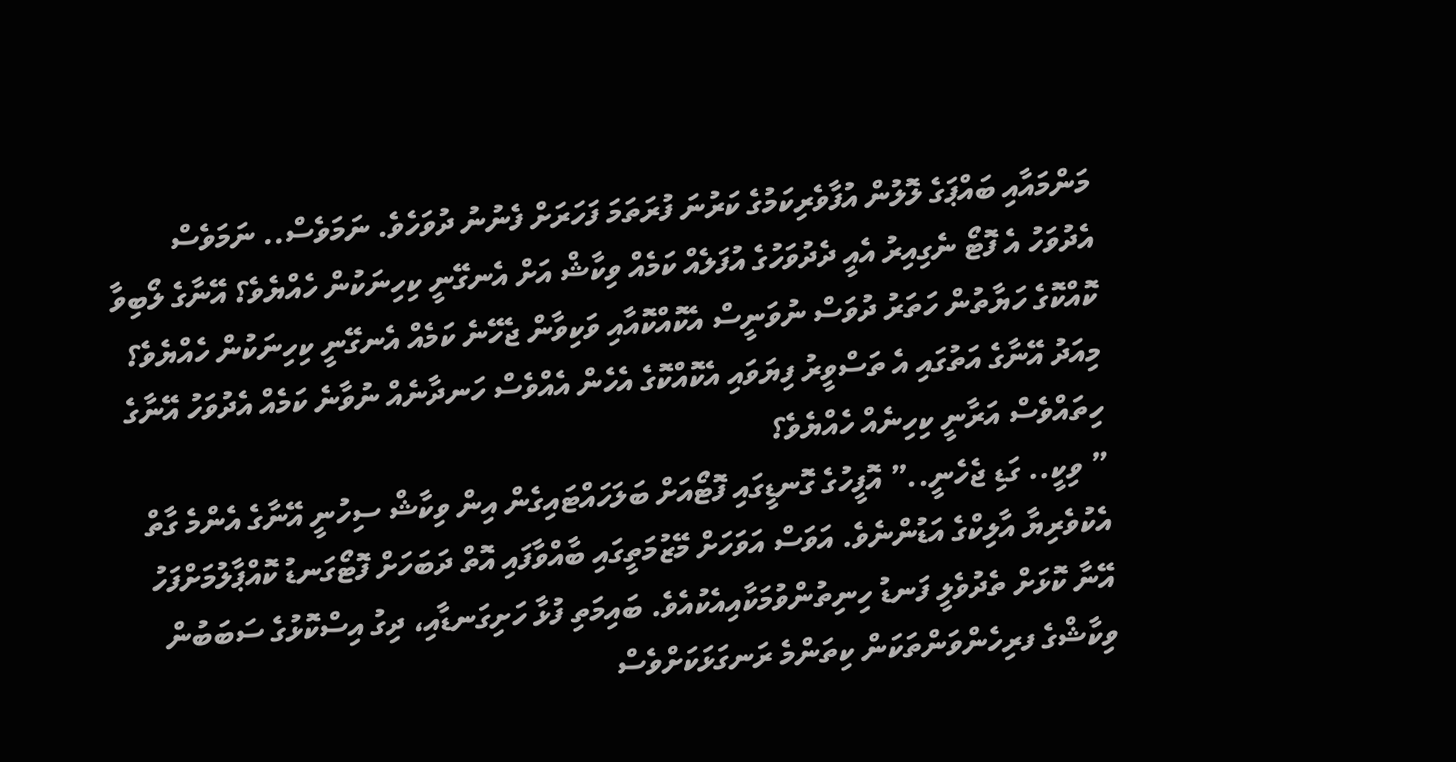މަންމައާއި ބައްޕަގެ ލޮލުން އުފާވެރިކަމުގެ ކަރުނަ ފުރަތަމަ ފަހަރަށް ފެނުނު ދުވަހެވެ. ނަމަވެސް.. ނަމަވެސް އެދުވަހު އެ ފޮޓޯ ނެގިއިރު އެއީ ދެދުވަހުގެ އުފަލެއް ކަމެއް ވިކާޝް އަށް އެނގޭނީ ކިހިނަކުން ހެއްޔެވެ؟ އޭނާގެ ލޯބިވާ ކޮއްކޮގެ ހަޔާތުން ހަތަރު ދުވަސް ނުވަނީސް އެކޮއްކޮއާއި ވަކިވާން ޖެހޭނެ ކަމެއް އެނގޭނީ ކިހިނަކުން ހެއްޔެވެ؟ މިއަދު އޭނާގެ އަތުގައި އެ ތަސްވީރު ފިޔަވައި އެކޮއްކޮގެ އެހެން އެއްވެސް ހަނދާނެއް ނުވާނެ ކަމެއް އެދުވަހު އޭނާގެ ހިތައްވެސް އަރާނީ ކިހިނެއް ހެއްޔެވެ؟
” ވިކީ.. ގަޑި ޖެހެނީ..” އޮފީހުގެ ގޮނޑީގައި ފޮޓޯއަށް ބަލަހައްޓައިގެން އިން ވިކާޝް ސިހުނީ އޭނާގެ އެންމެ ގާތް އެކުވެރިޔާ އާލިކްގެ އަޑުންނެވެ. އަވަސް އަވަހަށް މޭޒުމަތީގައި ބާއްވާފައި އޮތް ދަބަހަށް ފޮޓޯގަނޑު ކޮއްޕާލުމަށްފަހު އޭނާ ކޮޅަށް ތެދުވެލީ ފަނޑު ހިނިތުންވުމަކާއިއެކުއެވެ. ބައިމަތި ފުޅާ ހަށިގަނޑާއި، ދިގު އިސްކޮޅުގެ ސަބަބުން ވިކާޝްގެ ފރިހެންވަންތަކަން ކިތަންމެ ރަނގަޅަކަށްވެސް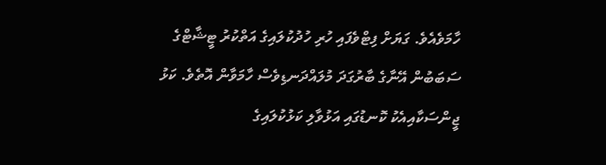ހާމަވެއެވެ. ގަޔަށް ފިޓްވެފައި ހުރި ހުދުކުލައިގެ އަތްކުރު ޓީޝާޓްގެ ސަބަބުން އޭނާގެ ބާރުގަދަ މުލައްދަނޑިވެސް ހާމަވާން އޮތެވެ. ކަޅު ޖީންސަކާއިއެކު ކޮނޑުގައި އަޅުވާލި ކަޅުކުލައިގެ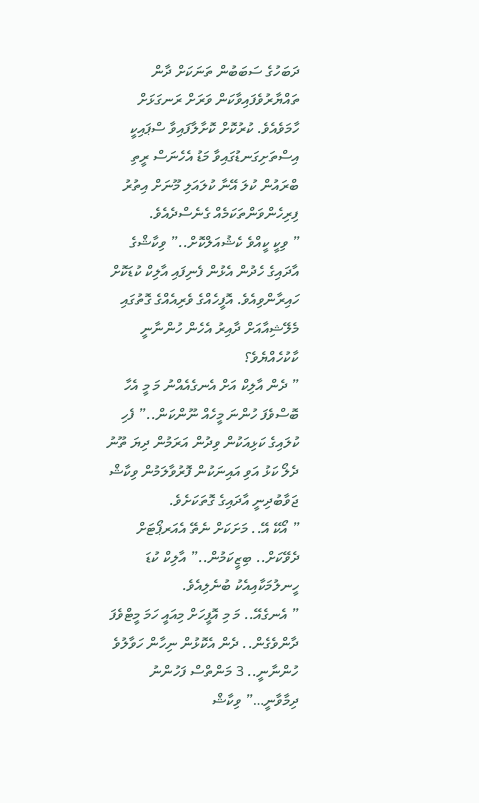ދަބަހުގެ ސަބަބުން ތަނަކަށް ދާން ތައްޔާރުވެފައިވާކަން ވަރަށް ރަނގަޅަށް ހާމަވެއެވެ. ކުރުކޮށް ކޮށާލާފައިވާ ސްޕައިކީ އިސްތަށިގަނޑުގައިވާ މަޑު އެހެނަސް ރީތި ބްރައުން ކުލަ އޭނާ ކުލައަލި މޫނަށް އިތުރު ފިރިހެންވަންތަކަމެއް ގެނެސްދެއެވެ.
” ވިކީ ކީއްވެ ކެޝުއަލްކޮށް..” ވިކާޝްގެ އާދައިގެ ހެދުން އެޅުން ފެނިފައި އާލިކް ކުޑަކޮށް ހައިރާންވިއެވެ. އޮފީހެއްގެ ވެރިއެއްގެ ގޮތުގައި މެލޭޝިއާއަށް ދާއިރު އެހެން ހުންނާނީ ކާކުހެއްޔެވެ؟
” ދެން އާލިކް އަށް އެނގެއެއްނު މަ މީ އެހާ ބޮސްވެފަ ހުންނަ މީހެއް ނޫންކަން..” ފެހި ކުލައިގެ ކަޅިއަކުން ވިދުން އަރަމުން ދިޔަ ތޫނު ދެލޯ ކަޅު އަވި އައިނަކުން ފޮރުވާލަމުން ވިކާޝް ޖަވާބުދިނީ އާދައިގެ ގޮތަކަށެވެ.
” އޯކޭ އޭ.. މަށަކަށް ނެތޭ އެއަރޕޯޓަށް ދެވޭކަށް.. ބިޒީކަމުން..” އާލިކް ކުޑަ ހީނލުމަކާއިއެކު ބުނެލިއެވެ.
” އެނގެއޭ.. މަ މި އޮފީހަށް މިއައީ ހަމަ މީޓްވެފަ ދާންވެގެން.. ދެން އެކޮޅުން ނިހާން ހަވާލުވެ ހުންނާނީ.. 3 މަންތްސް ފަހުންނު ދިމާވާނީ…” ވިކާޝް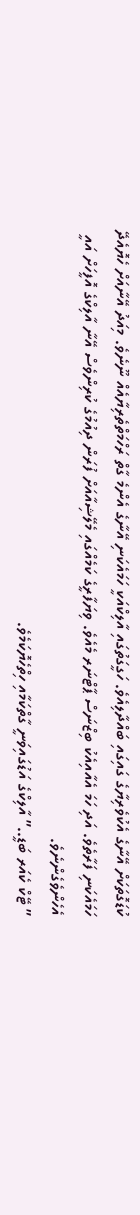ކުޑަގޮތަކަށް އޭނާގެ އެކުވެރިޔާގެ ގައިގައި ބައްދާލިއެވެ. ހަގީގަތުގައި އާލިކްއަކީ ހަމައެކަނި އޭނާގެ އެންމެ ގާތް ރަހްމަތްތެރިޔާއެއް ނޫނެވެ. މިއަދު އޭނާއަށް ހެޔޮއެދޭ ހަމައެކަނި ފަރާތެވެ. އަދި ހަމަ އެއާއިއެކު ބިޒްނަސް ޕާޓްނަރ މެއެވެ. ވިޔަފާރީގެ ކަމެއްގައި މެލޭޝިއާއަށް ފުރަން ދިއުމުގެ ކުރިންވެސް އޭނާ އާލިކްގެ އޮފީހަށް އައީ އެހެންވެގެންނެވެ.
” ޓޭކް ކެއަރ ބަޑީ..” އާލިކްގެ އަޑުގައިވަނީ ގާތްކަމާއި ހިތްހެޔޮކަމެވެ.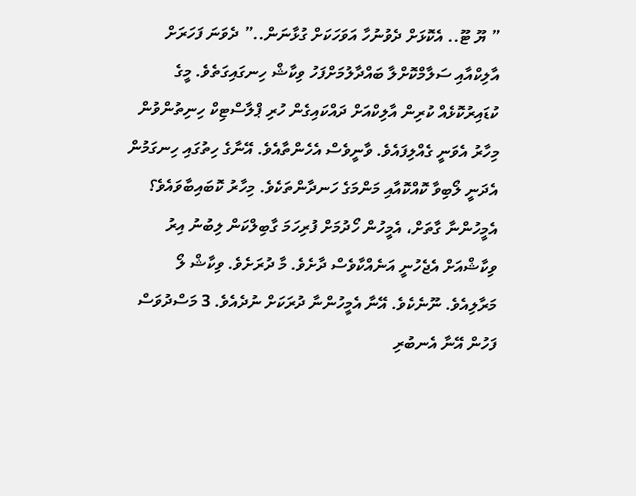” ޔޫ ޓޫ.. އެކޮޅަށް ދެވުނުހާ އަވަހަކަށް ގުޅާނަން..” ދެވަނަ ފަހަރަށް އާލިކްއާއި ސަލާމްކޮށްލާ ބައްދާލުމަށްފަހު ވިކާޝް ހިނގައިގަތެވެ. މީގެ ކުޑައިރުކޮޅެއް ކުރިން އާލިކްއަށް ދައްކައިގެން ހުރި ޕްލާސްޓިކް ހިނިތުންވުން މިހާރު އެވަނީ ގެއްލިފައެވެ. ވާނީވެސް އެހެންތާއެވެ. އޭނާގެ ހިތުގައި ހިނގަމުން އެދަނީ ލޯބިވާ ކޮއްކޮއާއި މަންމަގެ ހަނދާންތަކެވެ. މިހާރު ކޮބައިބާވައެވެ؟ އެމީހުންނާ ގާތަށް، އެމީހުން ހޯދުމަށް ފުރިހަމަ ގާބިލްކަން ލިބުނު އިރު ވިކާޝްއަށް އެޖެހުނީ އަނެއްކާވެސް ދާށެވެ. މާ ދުރަށެވެ. ވިކާޝް ލޯ މަރާލިއެވެ. ނޫނެކެވެ. އޭނާ އެމީހުންނާ ދުރަކަށް ނުދެއެވެ. 3 މަސްދުވަސް ފަހުން އޭނާ އެނބުރި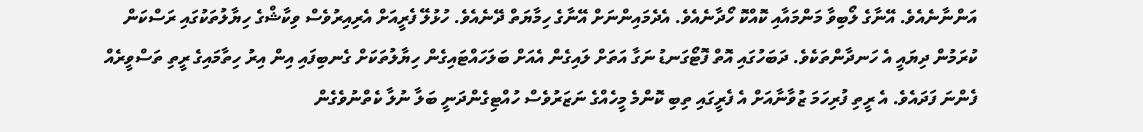އަންނާނެއެވެ. އޭނާގެ ލޯބިވާ މަންމައާއި ކޮއްކޮ ހޯދާނެއެވެ. އެދެމައިންނަށް އޭނާގެ ހިމާޔަތް ދޭނެއެވެ. ހުޅުލޭ ފެރީއަށް އެރިއިރުވެސް ވިކާޝްގެ ހިޔާލުތަކުގައި ރަސްކަން ކުރަމުން ދިޔައީ އެ ހަނދާންތަކެވެ. ދަބަހުގައި އޮތް ފޮޓޯގަނޑު ނަގާ އަތަށް ލައިގެން އެއަށް ބަލަހައްޓައިގެން ހިޔާލުތަކަށް ގެނބިފައި އިން އިރު ހިތާމައިގެ ރީތި ތަސްވީރެއް ފެންނަ ފަދައެވެ. އެ ރީތި ފުރިހަމަ ޒުވާނާއަށް އެ ފެރީގައި ތިބި ކޮންމެ މީހެއްގެ ނަޒަރުވެސް ހުއްޓިގެންދަނީ ބަލާ ނުލާ ކެތްނުވެގެން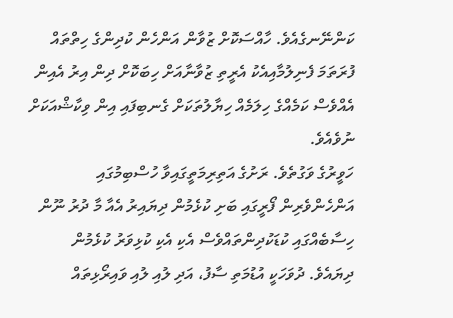ކަންނޭނގެއެވެ. ހާއްސަކޮށް ޒުވާން އަންހެން ކުދިންގެ ހިތްތައް ފުރަތަމަ ފެނިލުމާއިއެކު އެރީތި ޒުވާނާއަށް ހިބަކޮށް ދިން އިރު އެއިން އެއްވެސް ކަމެއްގެ ހިލަމެއް ހިޔާލުތަކަށް ގެނބިފައި އިން ވިކާޝްއަކަށް ނުވެއެވެ.
ހަވީރުގެ ވަގުތެވެ. ރަށުގެ އަތިރިމަތީގައިވާ ހުސްބިމުގައި އަންހެންވެރިން ފޯރީގައި ބަށި ކުޅެމުން ދިޔައިރު އެއާ މާ ދުރު ނޫން ހިސާބެއްގައި ކުޑަކުދިންތައްވެސް އެކި އެކި ކުޅިވަރު ކުޅެމުން ދިޔައެވެ. ދުވަހަކީ އުޑުމަތި ސާފު، އަދި ލުއި ލުއި ވައިރޯޅިތައް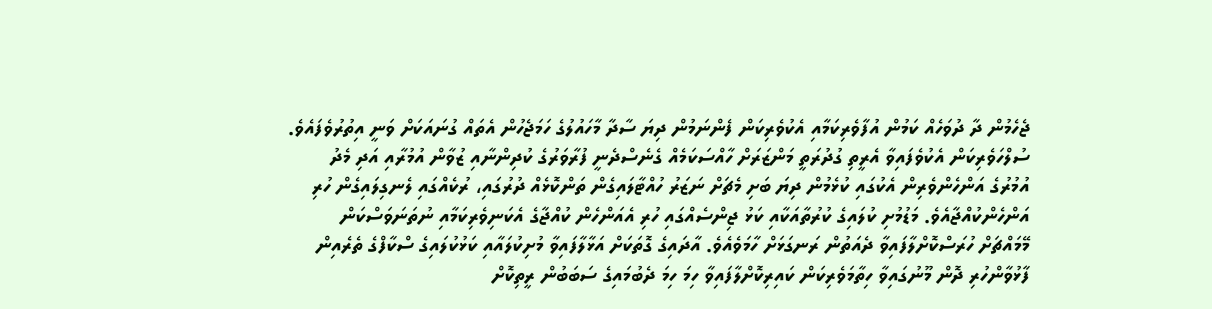ޖެހެމުން ދާ ދުވަހެއް ކަމުން އުފާވެރިކަމާއި އެކުވެރިކަން ފެންނަމުން ދިޔަ ސާދާ މާހައުލުގެ ހަމަޖެހުން އެތައް ގުނައަކަށް ވަނީ އިތުރުވެފައެވެ. ސުލްހަވެރިކަން އެކުވެފައިވާ އެރީތި ގުދުރަތީ މަންޒަރަށް ހާއްސަކަމެއް ގެނެސްދެނީ ފުރާވަރުގެ ކުދިންނާއި ޒުވާން އުމުރާއި އަދި މެދު އުމުރުގެ އަންހެންވެރިން އެކުގައި ކުޅެމުން ދިޔަ ބަށި މެޗަށް ނަޒަރު ހުއްޓާލައިގެން ތަންކޮޅެއް ދުރުގައި، ރުކެއްގައި ލެނގިލައިގެން ހުރި އަންހެންކުއްޖާއެވެ. މަޑުމުށި ކުލައިގެ ކުރުތާއަކާއި ކަޅު ޖިންސެއްގައި ހުރި އެއަންހެން ކުއްޖާގެ އެކަނިވެރިކަމާއި ނުތަނަވަސްކަން މޭމައްޗަށް ހުރަސްކޮށްލާފައިވާ ދެއަތުން ރަނގަޅަށް ހާމަވެއެވެ. އާދައިގެ ގޮތަކަށް އަޅާލާފައިވާ މުށިކުލައާއި ކަޅުކުލައިގެ ސްކާފްގެ ތެރެއިން ފާޅުވާންހުރި ދޮން މޫނުގައިވާ ހިތާމަވެރިކަން ކައިރިކޮށްލާފައިވާ ހިމަ ހިމަ ދެބުމައިގެ ސަބަބުން ރީތިކޮށް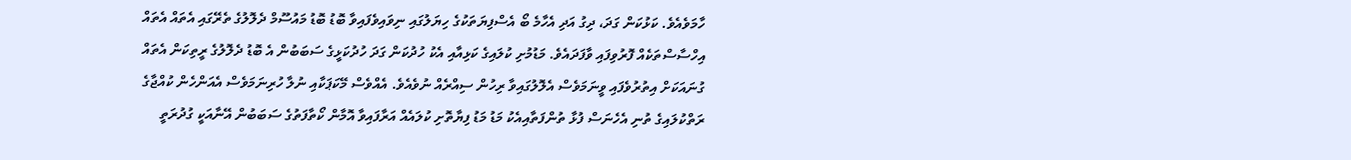ހާމަވެއެވެ. ކަޅުކަން ގަދަ، ދިގު އަދި އެހާމެ ބޯ އެސްފިޔަތަކުގެ ހިޔަލުގައި ނިވައިވެފައިވާ ބޮޑު ބޮޑު މައުސޫމް ދެލޮލުގެ ތެރޭގައި އެތައް އެތައް އިހްސާސްތަކެއް ފޮރުވިފައި ވާފަދައެވެ. މަޑުމުށި ކުލައިގެ ކަޅިއާއި އެކު ހުދުކަން ގަދަ ހުދުކަޅީގެ ސަބަބުން އެ ބޮޑު ދެލޮލުގެ ރީތިކަން އެތައް ގުނައަކަށް އިތުރުވެފައި ވީނަމަވެސް އެލޮލުގައިވާ ރިހުން ސިއްރެއް ނުވެއެވެ. އެއްވެސް މޭކަޕަކާއި ނުލާ ހުރިނަމަވެސް އެއަންހެން ކުއްޖާގެ ރަތްކުލައިގެ ތުނި އެހެނަސް ފުޅާ ތުންފަތާއިއެކު މަޑު މަޑު ފިޔާތޮށި ކުލައެއް އަރާފައިވާ އޮމާން ކޯތާފަތުގެ ސަބަބުން އޭނާއަކީ ގުދުރަތީ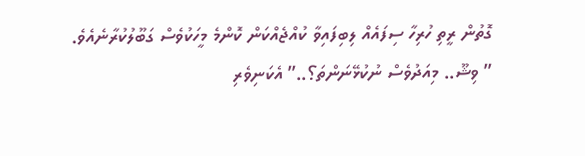ގޮތުން ރީތި ހުރިހާ ސިފައެއް ލިބިފައިވާ ކުއްޖެއްކަން ކޮންމެ މީހަކުވެސް ގަބޫލުކުރާނެއެވެ.
” ވިޝޫ.. މިއަދުވެސް ނުކުޅޭނަންތަ؟..” އެކަނިވެރި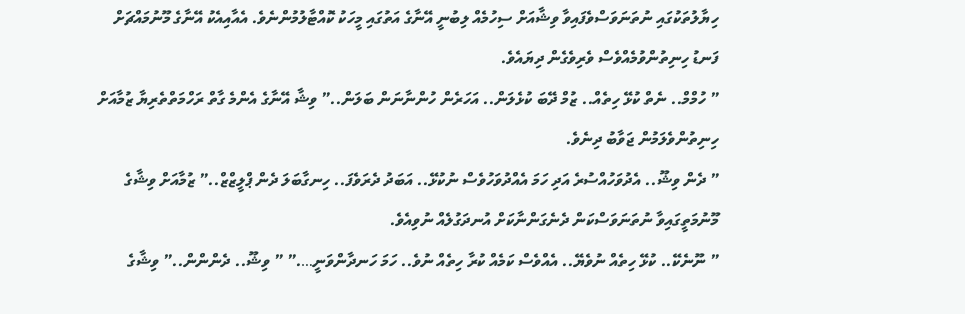ހިޔާލުތަކުގައި ނުތަނަވަސްވެފައިވާ ވިޝާއަށް ސިހުމެއް ލިބުނީ އޭނާގެ އަތުގައި މީހަކު ކޮއްޓާލުމުންނެވެ. އެއާއިއެކު އޭނާގެ މޫނުމައްޗަށް ފަނޑު ހިނިތުންވުމެއްވެސް ވެރިވެގެން ދިޔައެވެ.
” ހުމްމް.. ނެތް ކުޅޭ ހިތެއް.. ޒުމް ދޭބަ ކުޅެލަން.. އަހަރެން ހުންނާނަން ބަލަން..” ވިޝާ އޭނާގެ އެންމެ ގާތް ރަހްމަތްތެރިޔާ ޒުމާއަށް ހިނިތުންވެލަމުން ޖަވާބު ދިނެވެ.
” ދެން ވިޝޫ.. އެދުވަހުއްސުރެ އަދި ހަމަ އެއްދުވަހުވެސް ނުކުޅޭ.. އަބަދު ދެރަވެފަ.. ހިނގާބަލަ ދެން ޕްލީޒްޒް..” ޒުމާއަށް ވިޝާގެ މޫނުމަތީގައިވާ ނުތަނަވަސްކަން ދެނެގަންނާކަށް އުނދަގުލެއް ނުވިއެވެ.
” ނޫނެކޭ.. ކުޅޭ ހިތެއް ނުވެޔޭ.. އެއްވެސް ކަމެއް ކުރާ ހިތެއް ނުވެ.. ހަމަ ހަނދާންވަނީ….” ” ވިޝޫ.. ދެންންން..” ވިޝާގެ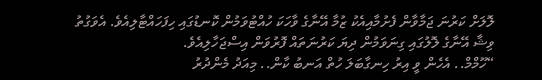ލޮލަށް ކަރުނަ ޖަމާވާން ފެށުމާއިއެކު ޒުމާ އޭނާގެ ވާހަކަ ހުއްޓުވަމުން ކޮނޑުގައި ހިފަހައްޓާލިއެވެ. އެވަގުތު ވިޝާ އޭނާގެ ލޮލުގައި ގިނަވަމުން ދިޔަ ކަރުނަތައް ފޮރުވަން އިސްޖަހާލިއެވެ.
“ހޫމްމް.. އެހެން ވީ އިރު ހިނގާބަލަ ހުތް އަނބު ކާން.. މިއަދު މެންދުރު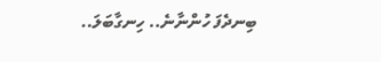ބިނދެފަ ހުންނާނެ.. ހިނގާބަލަ..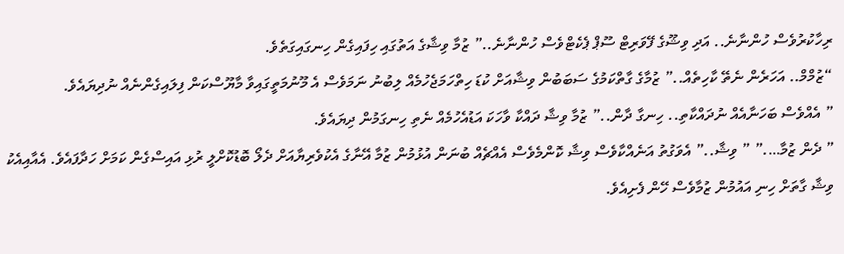ރިހާކުރުވެސް ހުންނާނެ.. އަދި ވިޝޫގެ ފޭވަރިޓް ސޫޕް ޕެކެޓްވެސް ހުންނާނެ..” ޒުމާ ވިޝާގެ އަތުގައި ހިފައިގެން ހިނގައިގަތެވެ.
“ޒުމްމް.. އަހަރެން ނެތޭ ކާހިތެއް..” ޒުމާގެ ގާތްކަމުގެ ސަބަބުން ވިޝާއަށް ކުޑަ ހިތްހަމަޖެހުމެއް ލިބުނު ނަމަވެސް އެ މޫނުމަތީގައިވާ މާޔޫސްކަން ފިލައިގެންނެއް ނުދިޔައެވެ.
” އެއްވެސް ބަހަނާއެއް ނުދައްކާތި.. ހިނގާ ދާން..” ޒުމާ ވިޝާ ދައްކާ ވާހަކަ އަޑުއެހުމެއް ނެތި ހިނގަމުން ދިޔައެވެ.
” ދެން ޒުމާ….” ” ވިޝާ..” އެވަގުތު އަނެއްކާވެސް ވިޝާ ކޮންމެވެސް އެއްޗެއް ބުނަން އުޅުމުން ޒުމާ އޭނާގެ އެކުވެރިޔާއަށް ދެލޯ ބޮޑުކޮށްލީ ރުޅި އައިސްގެން ކަމަށް ހަދާފައެވެ. އެއާއިއެކު ވިޝާ ގާތަށް ހިނި އައުމުން ޒުމާވެސް ހޭން ފެށިއެވެ.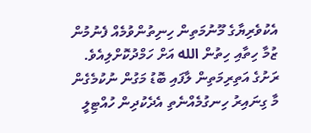އެކުވެރިޔާގެ މޫނުމަތިން ހިނިތުންވުމެއް ފެނުމުން ޒުމާ ހިތާއި ހިތުން الله އަށް ހަމްދުކޮށްލިއެވެ. ރަށުގެ އަތިރިމަތިން ލާފައި ބޮޑު މަގުން ނުކުމެގެން މާ ގިނައިރު ހިނގުމެއްނެތި އެދެކުދިން ހުއްޓިލީ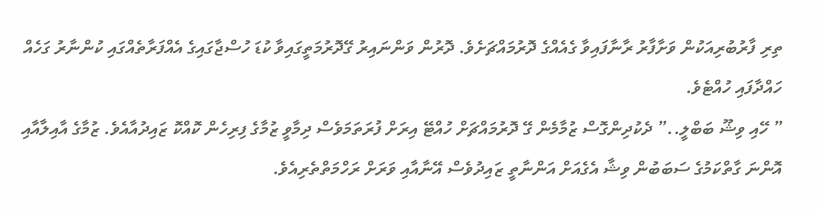ތިރި ފާރުބުރިއަކުން ވަށާފާރު ރާނާފައިވާ ގެއެއްގެ ދޮރުމައްޗަށެވެ. ދޮރުން ވަންނައިރު ގޭދޮރުމަތީގައިވާ ކުޑަ ހުސްޖާގައިގެ އެއްފަރާތެއްގައި ކުންނާރު ގަހެއް ހައްދާފައި ހުއްޓެވެ.
” ހޭއި ވިޝޫ ބަބްލީ..” ދެކުދިންގޮސް ޒުމާމެން ގޭ ދޮރުމައްޗަށް ހުއްޓޭ އިރަށް ފުރަތަމަވެސް ދިމާވީ ޒުމާގެ ފިރިހެން ކޮއްކޮ ޒައިދުއާއެވެ. ޒުމާގެ އާއިލާއާއި އޮންނަ ގާތްކަމުގެ ސަބަބުން ވިޝާ އެގެއަށް އަންނާތީ ޒައިދުވެސް އޭނާއާއި ވަރަށް ރަހްމަތްތެރިއެވެ.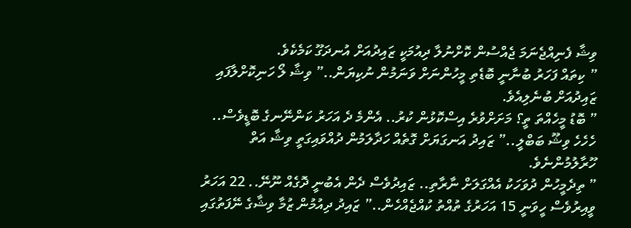ވިޝާ ފެނިއްޖެނަމަ ޖެއްސުން ކޮށްނުލާ ދިއުމަކީ ޒައިދުއަށް އުނދަގޫ ކަމެކެވެ.
” ކިތައް ފަހަރު ބުނާނީ ބޮޑެތި މީހުންނަށް ވަނަމުން ނުކިޔަން..” ވިޝާ ލޯ ހަނިކޮށްލާފައި ޒައިދުއަށް ބުނެލިއެވެ.
” ބޮޑު މީހެއްތަ ތީ؟ މަށަށްވުރެ އިސްކޮޅުން ކުރު.. އެންމެ ދެ އަހަރު ކަންނޭނގެ ބޮޑީވެސް.. ހެހެހެ ވިޝޫ ބަބްލީ..” ޒައިދު އަނގަޔަށް ގޮތެއް ހަދާލަމުން ދުއްވައިގަތީ ވިޝާ އަތް ހޫރާލުމުންނެވެ.
” ތިދެމީހުން ދުވަހަކު އެއްގަލަށް ނާރާތި.. ޒައިދުވެސް ދެން އެބުނީ ދޮގެއް ނޫނޭ.. 22 އަހަރު ވީއިރުވެސް ހީވަނީ 15 އަހަރުގެ ތުއްތު ކުއްޖެއްހެން..” ޒައިދު ދިއުމުން ޒުމާ ވިޝާގެ ނޭފަތުގައި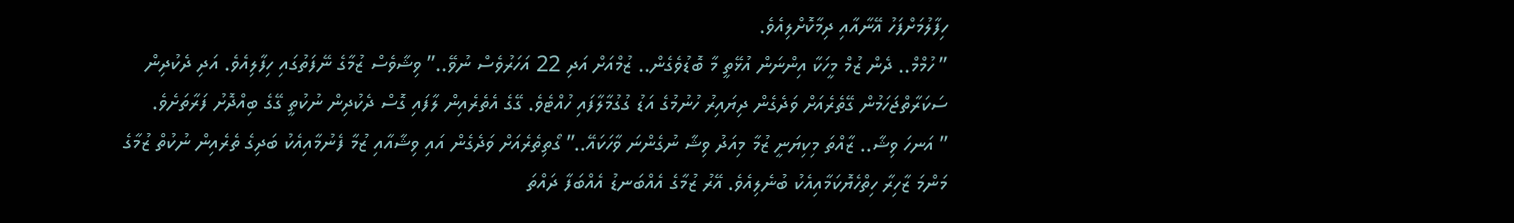ހިފާލުމަށްފަހު އޭނާއާއި ދިމާކޮށްލިއެވެ.
” ހުމްމް.. ދެން ޒުމް މީހަކާ އިންނަން އުޅޭތީ މާ ބޮޑުވެގެން.. ޒުމްއަށް އަދި 22 އަހަރުވެސް ނުވޭ..” ވިޝާވެސް ޒުމާގެ ނޭފަތުގައި ހިފާލިއެވެ. އަދި ދެކުދިން ސަކަރާތްޖަހަމުން ގޭތެރެއަށް ވަދެގެން ދިޔައިރު ހުނުމުގެ އަޑު ގުގުމާލާފައި ހުއްޓެވެ. ގޭގެ އެތެރެއިން ލާފައި ގޮސް ދެކުދިން ނުކުތީ ގޭގެ ބިއްދޮށު ފަރާތަށެވެ.
” އަނހަ ވިޝާ.. ޒާއްތަ މިކިޔަނީ ޒުމާ މިއަދު ވިޝާ ނުގެންނަ ވާހަކައޭ..” ގޯތިތެރެއަށް ވަދެގެން އައި ވިޝާއާއި ޒުމާ ފެނުމާއިއެކު ބަދިގެ ތެރެއިން ނުކުތް ޒުމާގެ މަންމަ ޒާހިރާ ހިތްހެޔޮކަމާއިއެކު ބުނެލިއެވެ. އޭރު ޒުމާގެ އެއްބަނޑު އެއްބަފާ ދައްތަ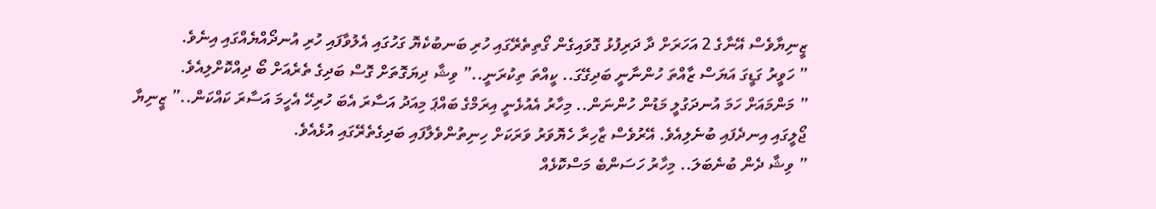ޒީނިޔާވެސް އޭނާގެ 2 އަހަރަށް ދާ ދަރިފުޅު ގޮވައިގެން ގޯތިތެރޭގައި ހުރި ބަނބުކެޔޮ ގަހުގައި އެލުވާފައި ހުރި އުނދޯއްޔެއްގައި އިނެވެ.
” ހަވީރު ގަޑީގަ އަޔަސް ޒާއްތަ ހުންނާނީ ބަދިގޭގަ.. ކީއްތަ ތިކުރަނީ..” ވިޝާ ދިޔަގޮތަށް ގޮސް ބަދިގެ ތެރެއަށް ބޯ ދިއްކޮށްލިއެވެ.
” މަންމައަށް ހަމަ އުނދަގުލީ މަޑުން ހުންނަން.. މިހާރު އެއުޅެނީ އިރަމްގެ ބައްޕަ މިއަދު އަސާރަ އެބަ ހުރިހޭ އެހީމަ އަސާރަ ކައްކަން..” ޒީނިޔާ ޖޯލީގައި އިނދެފައި ބުނެލިއެވެ. އޭރުވެސް ޒާހިރާ ހެޔޮވަރު ވަރަކަށް ހިނިތުންވެލާފައި ބަދިގެތެރޭގައި އުޅެއެވެ.
” ވިޝާ ދެން ބުނެބަލަ.. މިހާރު ހަސަންބެ މަސްކޮޅެއް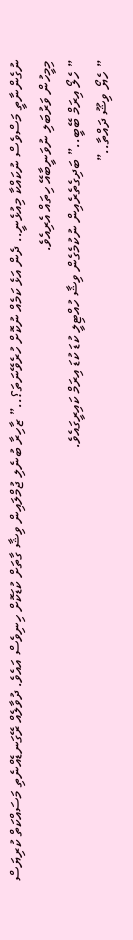ނުގެންނާތީ މަސްވެސް ނުކައްކާ މިއުޅެނީ.. ދެން އަޅެ ކަމެއް ނުކޮށް ހުރެވޭނަތަ؟..” ޒާހިރާ ބުނެލި ޖުމްލައިން ވިޝާ ގާތަށް ކުޑަކޮށް ހިނިވެސް އައެވެ. ދުވާލެއް ރޭގަނޑެއްނެތި މަސައްކަތް ކުރިޔަސް މިމީހުން ވަރުބަލި ނުވަނީބާއޭ ހިތައް އެރިއެވެ.
” ހެލޯ އިރަމް ބޭބީ..” ބަދިގެތެރެއިން ނުކުމެގެން ވިޝާ ހުއްޓިލީ ކުޑަ ކުޑަ އިރަމް ކައިރީގައެވެ.
” ހެޔޯ ވިޝޫ ދައްތާ..”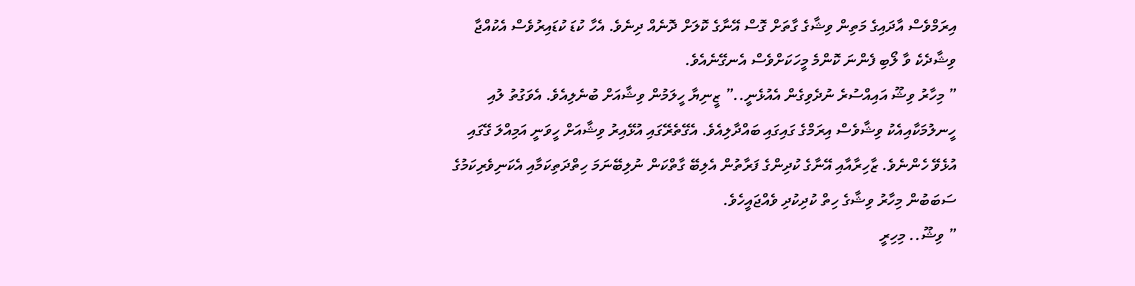އިރަމްވެސް އާދައިގެ މަތިން ވިޝާގެ ގާތަށް ގޮސް އޭނާގެ ކޮލަށް ދޮނެއް ދިނެވެ. އެހާ ކުޑަ ކުޑައިރުވެސް އެކުއްޖާ ވިޝާދެކެ ވާ ލޯބި ފެންނަ ކޮންމެ މީހަކަށްވެސް އެނގޭނެއެވެ.
” މިހާރު ވިޝޫ އައިއްސުރެ ނުދެވިގެން އެއުޅެނީ..” ޒީނިޔާ ހީލަމުން ވިޝާއަށް ބުނެލިއެވެ. އެވަގުތު ލުއި ހީނލުމަކާއިއެކު ވިޝާވެސް އިރަމްގެ ގައިގައި ބައްދާލިއެވެ. އެގޭތެރޭގައި އުޅޭއިރު ވިޝާއަށް ހީވަނީ އަމިއްލަ ގޭގައި އުޅެވޭ ހެންނެވެ. ޒާހިރާއާއި އޭނާގެ ކުދިންގެ ފަރާތުން އެލިބޭ ގާތްކަން ނުލިބޭނަމަ ހިތްދަތިކަމާއި އެކަނިވެރިކަމުގެ ސަބަބުން މިހާރު ވިޝާގެ ހިތް ކުދިކުދި ވެއްޖައީހެވެ.
” ވިޝޫ.. މިހިރީ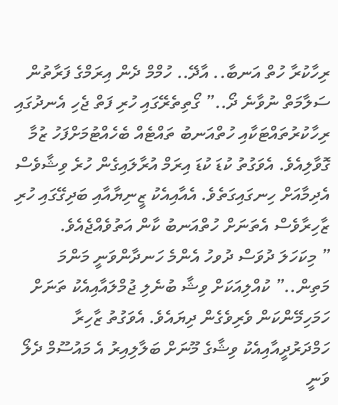ރިހާކުރާ ހުތް އަނބާ.. އާދޭ.. ހުމްމް ދެން އިރަމްގެ ފަރާތުން ސަލާމަތް ނުވާނެ ދޯ..” ގޯތިތެރޭގައި ހުރި ފަތް ޖެހި އެނދުގައި ރިހާކުރުތައްޓަކާއި ހުތްއަނބު ތައްޓެއް ބެހެއްޓުމަށްފަހު ޒުމާ ގޮވާލިއެވެ. އެވަގުތު ކުޑަ ކުޑަ އިރަމް އުރާލައިގެން ހުރެ ވިޝާވެސް އެދިމާއަށް ހިނގައިގަތެވެ. އެއާއިއެކު ޒީނިޔާއާއި ބަދިގޭގައި ހުރި ޒާހިރާވެސް އެތަނަށް ހުތްއަނބު ކާން އަތުވެއްޖެއެވެ.
” މިކަހަލަ ދުވަސް ދުވހު އެންމެ ހަނދާންވަނީ މަންމަ މަތިން..” ކުއްލިއަކަށް ވިޝާ ބުނެލި ޖުމްލައާއިއެކު ތަނަށް ހަމަހިމޭންކަން ވެރިވެގެން ދިޔައެވެ. އެވަގުތު ޒާހިރާ ހަމްދަރުދީއާއިއެކު ވިޝާގެ މޫނަށް ބަލާލިއިރު އެ މައުސޫމް ދެލޯ ވަނީ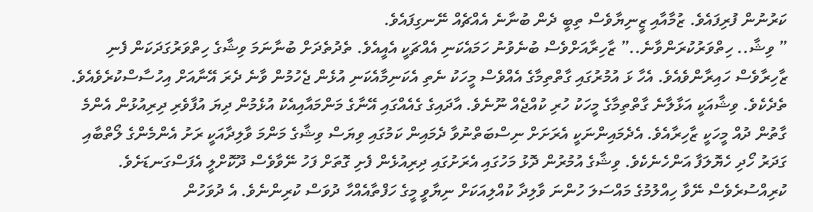ކަރުނުން ފުރިފައެވެ. ޒުމާއާއި ޒީނިޔާވެސް ތިބީ ދެން ބުނާނެ އެއްޗެއް ނޭނގިފައެވެ.
” ވިޝާ.. ހިތްވަރުކުރަންވާނެ..” ޒާހިރާއަށްވެސް ބުނެވުނު ހަމައެކަނި އެއްޗަކީ އެއީއެވެ. ތެދުތެދަށް ބުނާނަމަ ވިޝާގެ ހިތްވަރުގަދަކަން ފެނި ޒާހިރާވެސް ހައިރާންވެއެވެ. އެހާ ޅަ އުމުރުގައި ގާތްތިމާގެ އެއްވެސް މީހަކު ނެތި އެކަނިމާއެކަނި އުޅެން ޖެހުމުން ވާނެ ދެރަ އޭނާއަށް އިހުސާސްކުރެވެއެވެ. ތެދެކެވެ. ވިޝާއަކީ އަޅާލާނެ ގާތްތިމާގެ މީހަކު ހުރި ކުއްޖެއް ނޫނެވެ. އާދައިގެ ގެއެއްގައި އޭނާގެ މަންމައާއިއެކު އުޅެމުން ދިޔަ އުފާވެރި ދިރިއުޅުން އެންމެ ގާތުން ދުއް މީހަކީ ޒާހިރާއެވެ. އެދެމައިންނަކީ އެރަށަށް ނިސްބަތްނުވާ ދެމައިން ކަމުގައި ވިޔަސް ވިޝާގެ މަންމަ ވާލިދާއަކީ ރަށު އެންމެންގެ ލޯތްބާއި ގަދަރު ހޯދި ހެޔޮލަފާ އަންހެނެކެވެ. ވިޝާގެ އުމުރުން ދޮޅު މަހުގައި އެރަށުގައި ދިރިއުޅެން ފެށި ގޮތަށް ފަހު ނޭވާވެސް ދޫކޮށްލީ އެފަސްގަނޑަށެވެ. ކުރިއްސުރެވެސް ނޭވާ ހިއްލުމުގެ މައްސަލަ ހުންނަ ވާލިދާ ކުއްލިއަކަށް ނިޔާވީ މީގެ ހަފްތާއެއްހާ ދުވަސް ކުރިންނެވެ. އެ ދުވަހުން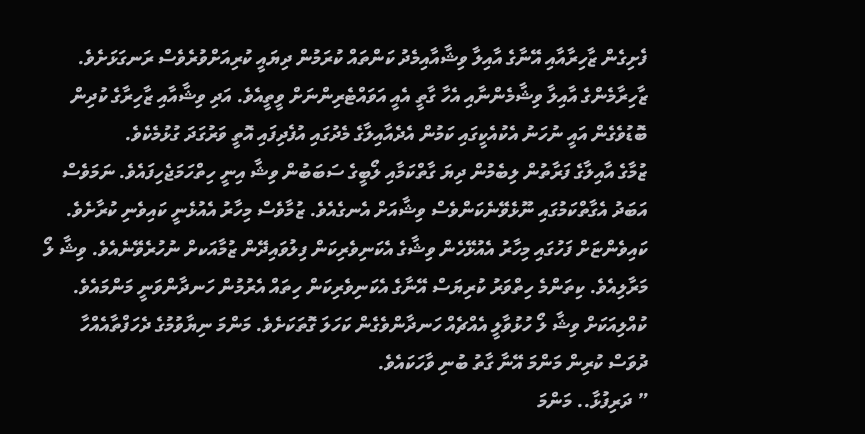ފެށިގެން ޒާހިރާއާއި އޭނާގެ އާއިލާ ވިޝާއާއިމެދު ކަންތައް ކުރަމުން ދިޔައީ ކުރިއަށްވުރެވެސް ރަނގަޅަށެވެ. ޒާހިރާމެންގެ އާއިލާ ވިޝާމެންނާއި އެހާ ގާތީ އެއީ އަވައްޓެރިންނަށް ވީތީއެވެ. އަދި ވިޝާއާއި ޒާހިރާގެ ކުދިން ބޮޑުވެގެން އައީ ނުހަނު އެކުއެކީގައި ކަމުން އެދެއާއިލާގެ މެދުގައި އުފެދިފައި އޮތީ ވަރުގަދަ ގުޅުމެކެވެ.
ޒުމާގެ އާއިލާގެ ފަރާތުން ލިބެމުން ދިޔަ ގާތްކަމާއި ލޯބީގެ ސަބަބުން ވިޝާ އިނީ ހިތްހަމަޖެހިފައެވެ. ނަމަވެސް އަބަދު އެގާތްކަމުގައި ނޫޅެވޭނެކަންވެސް ވިޝާއަށް އެނގެއެވެ. ޒުމާވެސް މިހާރު އެއުޅެނީ ކައިވެނި ކުރާށެވެ. ކައިވެންޏަށް ފަހުގައި މިހާރު އެއުޅޭހެން ވިޝާގެ އެކަނިވެރިކަން ފިލުވައިދޭން ޒުމާއަކށް ނުހުރެވޭނެއެވެ. ވިޝާ ލޯ މަރާލިއެވެ. ކިތަންމެ ހިތްވަރު ކުރިޔަސް އޭނާގެ އެކަނިވެރިކަން ހިތައް އެރުމުން ހަނދާންވަނީ މަންމައެވެ. ކުއްލިއަކަށް ވިޝާ ލޯ ހުޅުވާލީ އެއްޗެއް ހަނދާންވެގެން ކަހަލަ ގޮތަކަށެވެ. މަންމަ ނިޔާވުމުގެ ދެހަފްތާއެއްހާ ދުވަސް ކުރިން މަންމަ އޭނާ ގާތު ބުނި ވާހަކައެވެ.
” ދަރިފުޅާ.. މަންމަ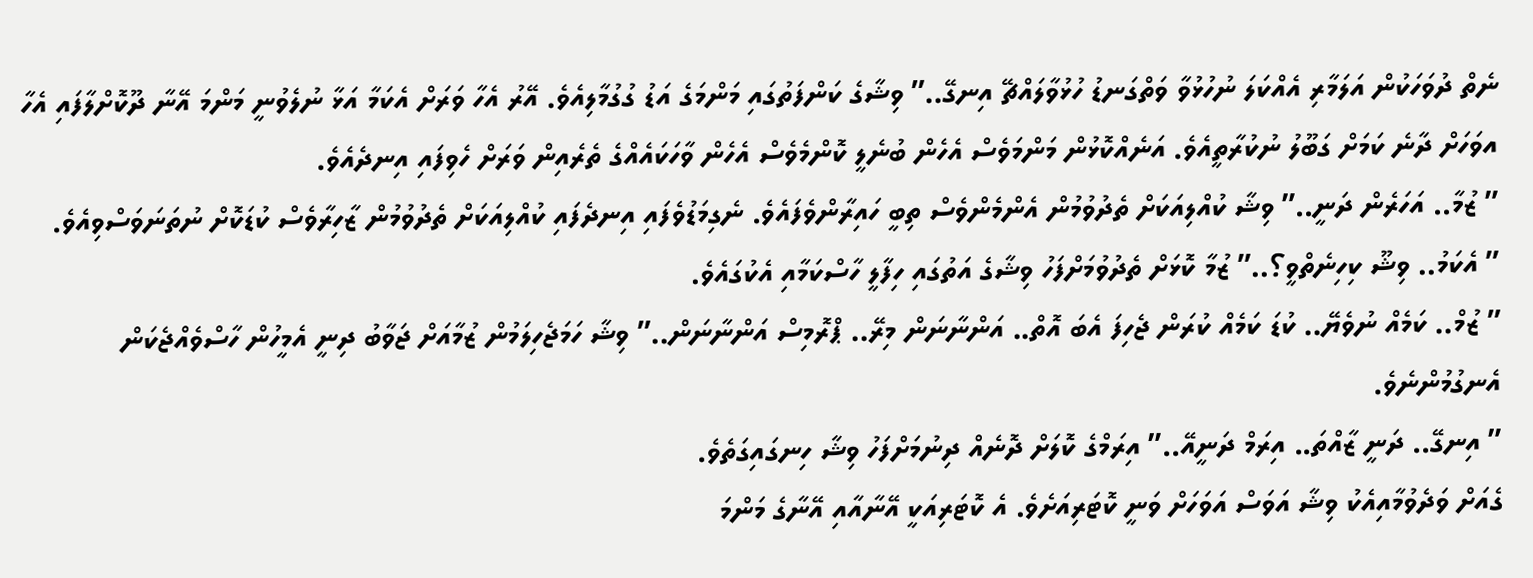ނެތް ދުވަހަކުން އަލަމާރި އެއްކަލަ ނުހުޅުވާ ވަތްގަނޑު ހުޅުވާލައްޗޭ އިނގޭ..” ވިޝާގެ ކަންފަތުގައި މަންމަގެ އަޑު ގުގުމާލިއެވެ. އޭރު އެހާ ވަރަށް އެކަމާ އަޅާ ނުލެވުނީ މަންމަ އޭނާ ދޫކޮށްލާފައި އެހާ އވަހަށް ދާނެ ކަމަށް ގަބޫލު ނުކުރާތީއެވެ. އަނެއްކޮޅުން މަންމަވެސް އެހެން ބުނެލީ ކޮންމެވެސް އެހެން ވާހަކައެއްގެ ތެރެއިން ވަރަށް ހެވިފައި އިނދެއެވެ.
” ޒުމާ.. އަހަރެން ދަނީ..” ވިޝާ ކުއްލިއަކަށް ތެދުވުމުން އެންމެންވެސް ތިބީ ހައިރާންވެފައެވެ. ނެގިމަޑުވެފައި އިނދެފައި ކުއްލިއަކަށް ތެދުވުމުން ޒާހިރާވެސް ކުޑަކޮށް ނުތަނަވަސްވިއެވެ.
” އެކަމު.. ވިޝޫ ކިހިނެތްވީ؟..” ޒުމާ ކޮޅަށް ތެދުވުމަށްފަހު ވިޝާގެ އަތުގައި ހިފާލީ ހާސްކަމާއި އެކުގައެވެ.
” ޒުމް.. ކަމެއް ނުވެޔޭ.. ކުޑަ ކަމެއް ކުރަން ޖެހިފަ އެބަ އޮތް.. އަންނާނަން މިރޭ.. ޕްރޮމިސް އަންނާނަން..” ވިޝާ ހަމަޖެހިލަމުން ޒުމާއަށް ޖަވާބު ދިނީ އެމީހުން ހާސްވެއްޖެކަން އެނގުމުންނެވެ.
” އިނގޭ.. ދަނީ ޒާއްތަ.. އިރަމް ދަނީއޭ..” އިރަމްގެ ކޮލަށް ދޮނެއް ދިނުމަށްފަހު ވިޝާ ހިނގައިގަތެވެ.
ގެއަށް ވަދެވުމާއިއެކު ވިޝާ އަވަސް އަވަހަށް ވަނީ ކޮޓަރިއަށެވެ. އެ ކޮޓަރިއަކީ އޭނާއާއި އޭނާގެ މަންމަ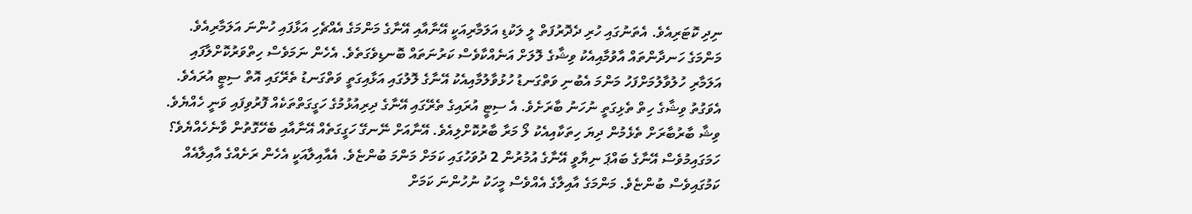ނިދި ކޮޓަރިއެވެ. އެތަނުގައި ހުރި ދެދޮރުފަތް ލީ ލަކުޑި އަލަމާރިއަކީ އޭނާއާއި އޭނާގެ މަންމަގެ އެއްޗެހި އަޅާފައި ހުންނަ އަލަމާރިއެވެ. މަންމަގެ ހަނދާންތައް އާވުމާއިއެކު ވިޝާގެ ލޮލަށް އަނެއްކާވެސް ކަރުނަތައް ބޮނޑިވެގަތެވެ. އެހެން ނަމަވެސް ހިތްވަރުކޮށްލާފައި އަލަމާރި ހުލުވާލުމަށްފަހު މަންމަ އެބުނި ވަތްގަނޑު ހުޅުވާލުމާއިއެކު އޭނާގެ ލޮލުގައި އަޅާއިގަތީ ވަތްގަނޑު ތެރޭގައި އޮތް ސިޓީ އުރައެވެ. އެވަގުތު ވިޝާގެ ހިތް ތެޅިގަތީ ނުހަނު ބާރަށެވެ. އެ ސިޓީ އުރައިގެ ތެރޭގައި އޭނާގެ ދިރިއުޅުމުގެ ހަގީގަތްތަކެއް ފޮރުވިފައި ވަނީ ހެއްޔެވެ. ވިޝާ ބާރުބާރަށް ތެޅެމުން ދިޔަ ހިތަކާއިއެކު ލޯ މަރާ ބާރުކޮށްލިއެވެ. އޭނާއަށް ނޭނގޭ ހަގީގަތެއް އޭނާއާއި ބެހޭގޮތުން ވާނެހެއްޔެވެ؟ ހަމަގައިމުވެސް އޭނާގެ ބައްޕަ ނިޔާވީ އޭނާގެ އުމުރުން 2 ދުވަހުގައި ކަމަށް މަންމަ ބުންޏެވެ. އެއާއިލާއަކީ އެހެން ރަށެއްގެ އާއިލާއެއް ކަމުގައިވެސް ބުންޏެވެ. މަންމަގެ އާއިލާގެ އެއްވެސް މީހަކު ނުހުންނަ ކަމަށް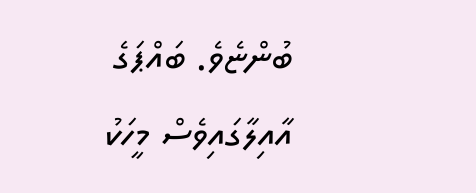ބުންޏެވެ. ބައްޕަގެ އާއިލާގައިވެސް މީހަކު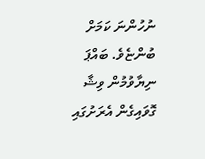ނުހުންނަ ކަމަށް ބުންޏެވެ. ބައްޕަ ނިޔާވުމުން ވިޝާ ގޮވައިގެން އެރަށުގައި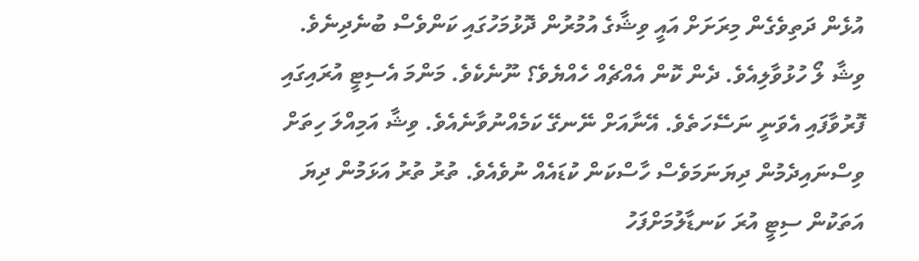އުޅެން ދަތިވެގެން މިރަށަށް އައީ ވިޝާގެ އުމުރުން ދޮޅުމަހުގައި ކަންވެސް ބުނެދިނެވެ. ވިޝާ ލޯ ހުޅުވާލިއެވެ. ދެން ކޮން އެއްޗެއް ހެއްޔެވެ؟ ނޫނެކެވެ. މަންމަ އެސިޓީ އުރައިގައި ފޮރުވާފައި އެވަނީ ނަސޭހަތެވެ. އޭނާއަށް ނޭނގޭ ކަމެއްނުވާނެއެވެ. ވިޝާ އަމިއްލަ ހިތަށް ވިސްނައިދެމުން ދިޔަނަމަވެސް ހާސްކަން ކުޑައެއް ނުވެއެވެ. ތުރު ތުރު އަޅަމުން ދިޔަ އަތަކުން ސިޓީ އުރަ ކަނޑާލުމަށްފަހު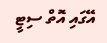އޭގައި އޮތް ސިޓީ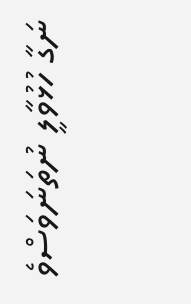ނަގާ ހުޅުވާލީ ނުތަނަވަސްވެ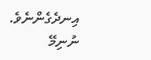އިނދެގެންނެވެ.
ނުނިމޭ